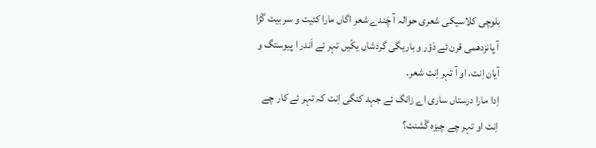بلوچی کلاسیکی شعری حوالہ آ چَندے شعر اگاں مارا کئیت و سر بیت گْڑا آ پانزدھمی قرن ئے دَؤر و باریگی گردشاں یکّیں تہر ئے اَندر ا پیوستگ و آیان اِنت، او آ تہر اِنت شعر۔
اِدا مارا درستاں ساری اے زانگ ئے جہد کنگی اِنت کہ تہر ئے کار چے اِنت او تہر چے چیزہ گْشنت؟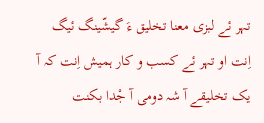تہر ئے لبزی معنا تخلیق ءَ گیشّینگ ئیگ اِنت او تہر ئے کسب و کار ہمیش اِنت کہ آ یک تخلیقے آ شہ دومی آ جْدا بکنت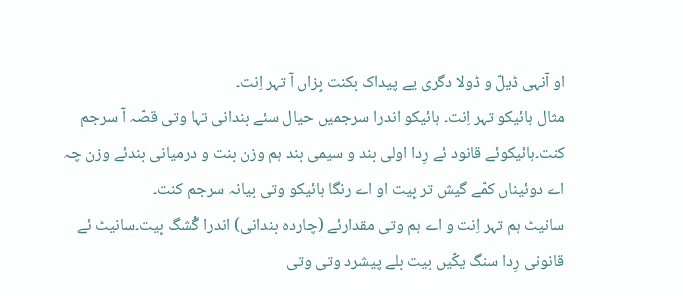او آنہی ڈیلّ و ڈولا دگری یے پیداک بکنت بِزاں آ تہر اِنت۔
مثال ہائیکو تہر اِنت۔ ہائیکو اندرا سرجمیں حیال سئے بندانی تہا وتی قصّہ آ سرجم کنت۔ہائیکوئے قانود ئے رِدا اولی بند و سیمی بند ہم وزن بنت و درمیانی بندئے وزن چہ اے دوئیناں کمّے گیش تر بِیت او اے رنگا ہائیکو وتی بیانہ سرجم کنت۔
سانیٹ ہم تہر اِنت و اے ہم وتی مقدارئے (چاردہ بندانی) اندرا گْشگ بِیت۔سانیٹ ئے قانونی رِدا سنگ یکّیں بیت بلے پیشرد وتی وتی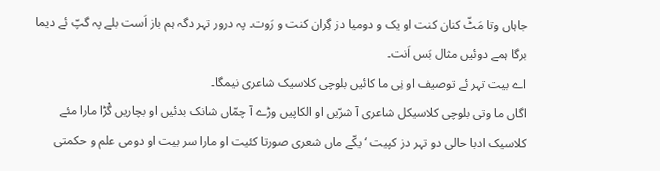جاہاں وتا مَٹّ کنان کنت او یک و دومیا دز گِران کنت و رَوت۔ پہ درور تہر دگہ ہم باز اَست بلے پہ گپّ ئے دیما برگا ہمے دوئیں مثال بَس اَنت۔
اے بیت تہر ئے توصیف او نِی ما کائیں بلوچی کلاسیک شاعری نیمگا۔
اگاں ما وتی بلوچی کلاسیکل شاعری آ شرّیں او الکاپیں وڑے آ چمّاں شانک بدئیں او بچاریں گْڑا مارا مئے کلاسیک ادبا حالی دو تہر دز کپیت ‘ یکّے ماں شعری صورتا کئیت او مارا سر بیت او دومی علم و حکمتی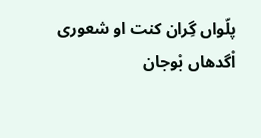پلّواں گِران کنت او شعوری اْگدھاں بْوجان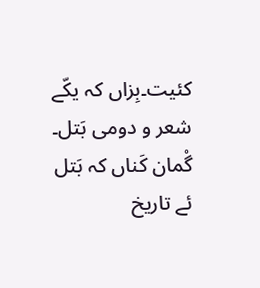کئیت۔بِزاں کہ یکّے شعر و دومی بَتل۔
گْمان کَناں کہ بَتل ئے تاریخ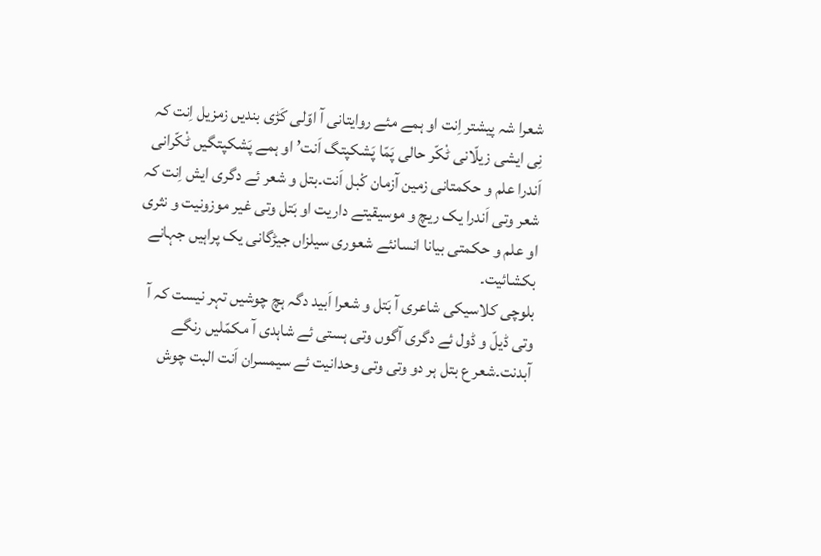شعرا شہ پیشتر اِنت او ہمے مئے روایتانی آ اوّلی کَڑی بندیں زمزیل اِنت کہ نِی ایشی زیلّانی ٹْکّر حالی پَمّا پَشکپتگ اَنت’ او ہمے پَشکپتگیں ٹْکّرانی اَندرا علم و حکمتانی زمین آزمان کْبل اَنت۔بتل و شعر ئے دگری ایش اِنت کہ شعر وتی اَندرا یک ریچ و موسیقیتے داریت او بَتل وتی غیر موزونیت و نثری او علم و حکمتی بیانا انسانئے شعوری سیلزاں جیڑگانی یک پراہیں جہانے بکشائیت۔
بلوچی کلاسیکی شاعری آ بَتل و شعرا اَبید دگہ ہچ چوشیں تہر نیست کہ آ وتی ڈیلّ و ڈول ئے دگری آگوں وتی ہستی ئے شاہدی آ مکمّلیں رنگے آبدنت۔شعر ع بتل ہر دو وتی وتی وحدانیت ئے سیمسران اَنت البت چوش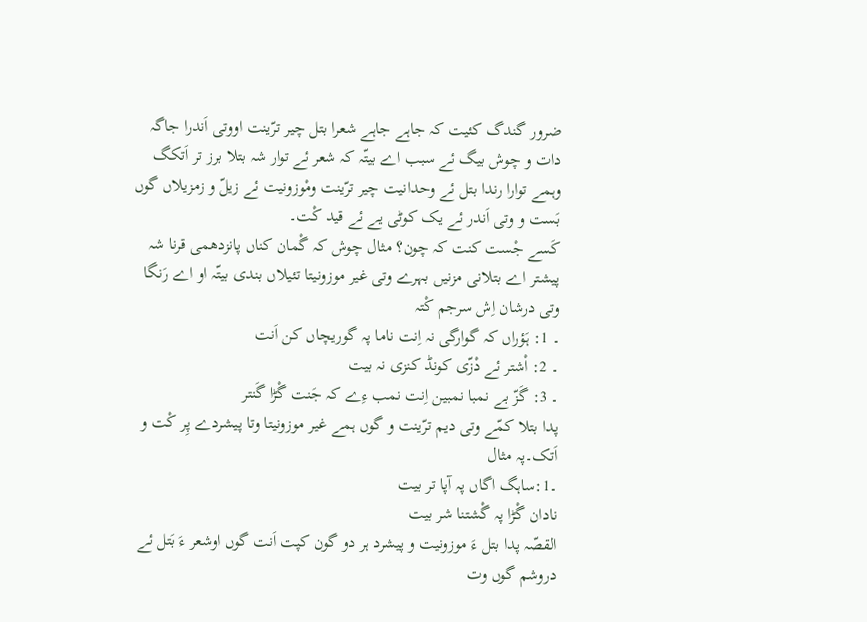ضرور گندگ کئیت کہ جاہے جاہے شعرا بتل چیر ترّینت اووتی اَندرا جاگہ دات و چوش بیگ ئے سبب اے بیتّہ کہ شعر ئے توار شہ بتلا برز تر اَتکگ وہمے توارا رندا بتل ئے وحدانیت چیر ترّینت ومْوزونیت ئے زیلّ و زمزیلاں گوں بَست و وتی اَندر ئے یک کوٹی یے ئے قید کْت۔
کَسے جْست کنت کہ چون؟ مثال چوش کہ گْمان کناں پانزدھمی قرنا شہ پیشتر اے بتلانی مزنیں بہرے وتی غیر موزونیتا تئیلاں بندی بیتّہ او اے رَنگا وتی درشان اِش سرجم کْتہ
۔ 1: ہَؤراں کہ گوارگی نہ اِنت ناما پہ گوریچاں کن اَنت
۔ 2: اْشتر ئے دْزّی کونڈ کنزی نہ بیت
۔ 3: گَزّ بے نمبا نمبین اِنت نمب ءِے کہ جَنت گْڑا گَنتر
پدا بتلا کمّے وتی دیم ترّینت و گوں ہمے غیر موزونیتا وتا پیشردے پِر کْت و اَتک۔پہ مثال
۔1:ساہگ اگاں پہ آپا تر بیت
نادان گْڑا پہ گْشتنا شر بیت
القصّہ پدا بتل ءَ موزونیت و پیشرد ہر دو گون کپت اَنت گوں اوشعر ءَ بَتل ئے دروشم گوں وت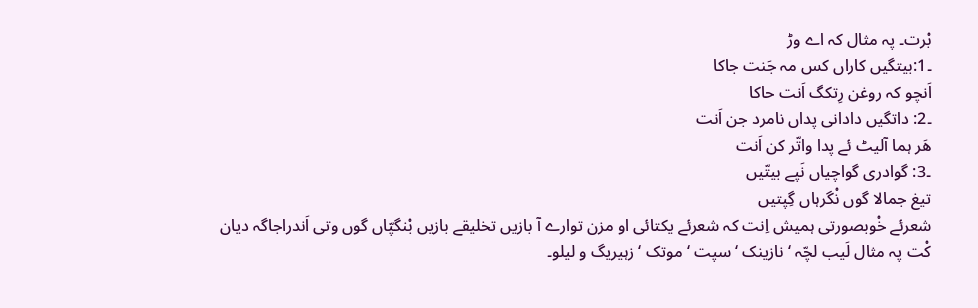بْرت۔ پہ مثال کہ اے وڑ
۔1:بیتگیں کاراں کس مہ جَنت جاکا
اَنچو کہ روغن رِتکگ اَنت حاکا
۔2: داتگیں دادانی پداں نامرد جن اَنت
ھَر ہما آلیٹ ئے پدا واتّر کن اَنت
۔3: گوادری گواچیاں نَپے بیتّیں
تیغ جمالا گوں نْگرہاں گِپتیں
شعرئے خْوبصورتی ہمیش اِنت کہ شعرئے یکتائی او مزن توارے آ بازیں تخلیقے بازیں بْنگپّاں گوں وتی اَندراجاگہ دیان کْت پہ مثال لَیب لچّہ ‘ نازینک ‘ سپت ‘ موتک ‘ زہیریگ و لیلو۔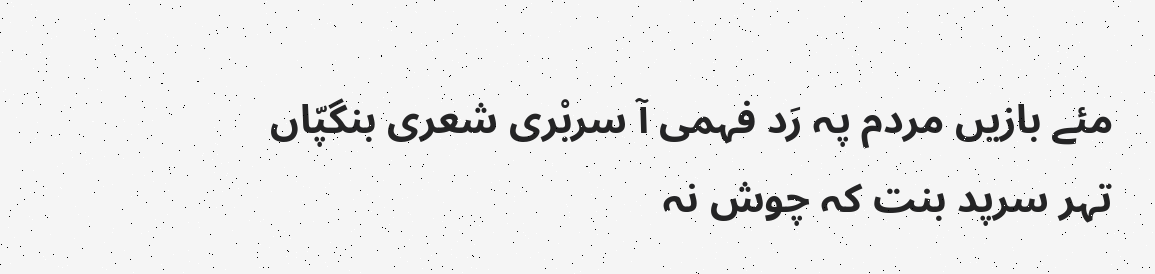مئے بازیں مردم پہ رَد فہمی آ سربْری شعری بنگپّاں تہر سرپد بنت کہ چوش نہ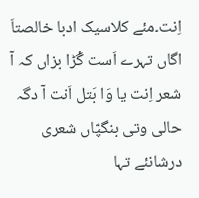اِنت۔مئے کلاسیک ادبا خالصتاَ اگاں تہرے اَست گْڑا بزاں کہ آ شعر اِنت یا وَا بَتل اَنت آ دگہ حالی وتی بنگپّاں شعری درشانئے تہا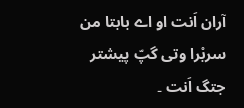آران اَنت او اے بابتا من سربْرا وتی گپّ پیشتر جتگ اَنت ۔